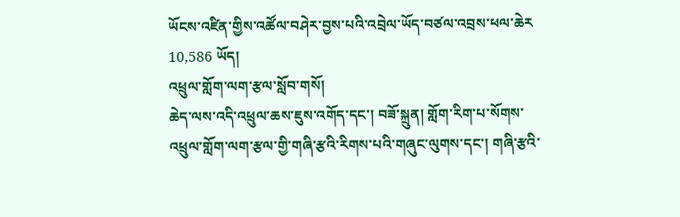ཡོངས་འཛིན་གྱིས་འཚོལ་བཤེར་བྱས་པའི་འབྲེལ་ཡོད་བཙལ་འབྲས་ཕལ་ཆེར 10,586 ཡོད།
འཕྲུལ་གློག་ལག་རྩལ་སློབ་གསོ།
ཆེད་ལས་འདི་འཕྲུལ་ཆས་ཇུས་འགོད་དང་། བཟོ་སྐྲུན། གློག་རིག་པ་སོགས་འཕྲུལ་གློག་ལག་རྩལ་གྱི་གཞི་རྩའི་རིགས་པའི་གཞུང་ལུགས་དང་། གཞི་རྩའི་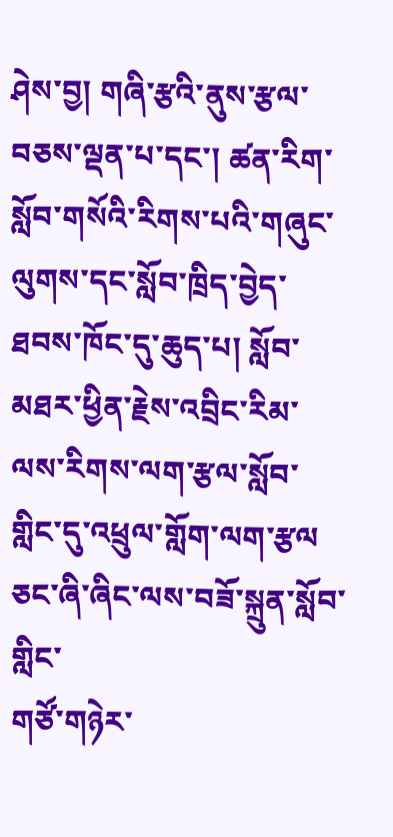ཤེས་བྱ། གཞི་རྩའི་ནུས་རྩལ་བཅས་ལྡན་པ་དང་། ཚན་རིག་སློབ་གསོའི་རིགས་པའི་གཞུང་ལུགས་དང་སློབ་ཁྲིད་བྱེད་ཐབས་ཁོང་དུ་ཆུད་པ། སློབ་མཐར་ཕྱིན་རྗེས་འབྲིང་རིམ་ལས་རིགས་ལག་རྩལ་སློབ་གླིང་དུ་འཕྲུལ་གློག་ལག་རྩལ
ཅང་ཞི་ཞིང་ལས་བཟོ་སྐྲུན་སློབ་གླིང་
གཙོ་གཉེར་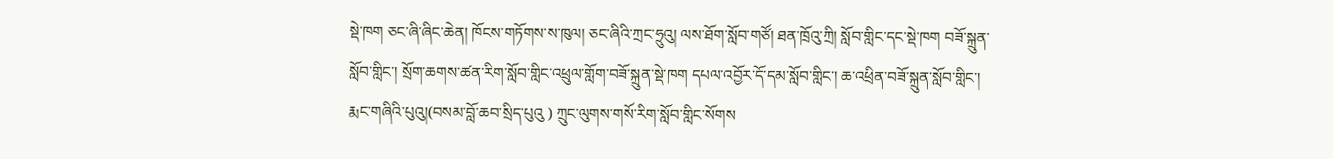སྡེ་ཁག ཅང་ཞི་ཞིང་ཆེན། ཁོངས་གཏོགས་ས་ཁུལ། ཅང་ཞིའི་ཀྲང་ཧྲུའུ། ལས་ཐོག་སློབ་གཙོ། ཐན་ཁྲོའུ་ཀྲི། སློབ་གླིང་དང་སྡེ་ཁག བཟོ་སྐྲུན་སློབ་གླིང་། སྲོག་ཆགས་ཚན་རིག་སློབ་གླིང་འཕྲུལ་གློག་བཟོ་སྐྲུན་སྡེ་ཁག དཔལ་འབྱོར་དོ་དམ་སློབ་གླིང་། ཆ་འཕྲིན་བཟོ་སྐྲུན་སློབ་གླིང་། རྨང་གཞིའི་པུའུ།(བསམ་བློ་ཆབ་སྲིད་པུའུ ) ཀྲུང་ལུགས་གསོ་རིག་སློབ་གླིང་སོགས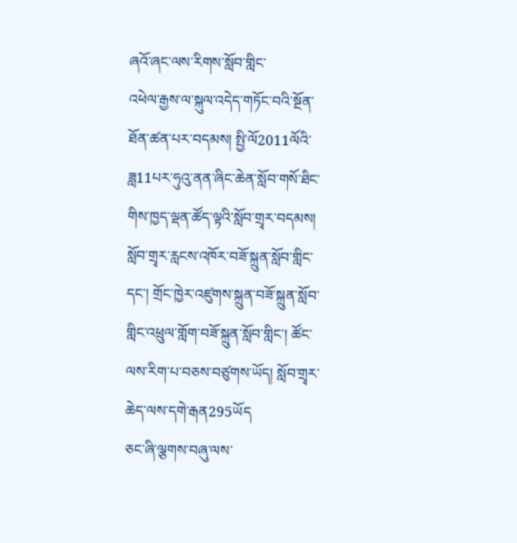ཞའོ་ཞང་ལས་རིགས་སློབ་གླིང་
འཕེལ་རྒྱས་ལ་སྐུལ་འདེད་གཏོང་བའི་སྔོན་ཐོན་ཚན་པར་བདམས། སྤྱི་ལོ2011ལོའི་ཟླ11པར་ཧུའུ་ནན་ཞིང་ཆེན་སློབ་གསོ་ཐིང་གིས་ཁྱད་ལྡན་ཚོད་ལྟའི་སློབ་གྲྭར་བདམས། སློབ་གྲྭར་རླངས་འཁོར་བཟོ་སྐྲུན་སློབ་གླིང་དང་། གྲོང་ཁྱེར་འཛུགས་སྐྲུན་བཟོ་སྐྲུན་སློབ་གླིང་འཕྲུལ་གློག་བཟོ་སྐྲུན་སློབ་གླིང་། ཚོང་ལས་རིག་པ་བཅས་བཙུགས་ཡོད། སློབ་གྲྭར་ཆེད་ལས་དགེ་རྒན295ཡོད
ཅང་ཞི་ལྕགས་བཞུ་ལས་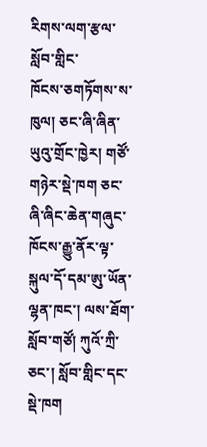རིགས་ལག་རྩལ་སློབ་གླིང་
ཁོངས་ཅགཏོགས་ས་ཁུལ། ཅང་ཞི་ཞིན་ཡུའུ་གྲོང་ཁྱེར། གཙོ་གཉེར་སྡེ་ཁག ཅང་ཞི་ཞིང་ཆེན་གཞུང་ཁོངས་རྒྱུ་ནོར་ལྟ་སྐུལ་དོ་དམ་ཨུ་ཡོན་ལྷན་ཁང་། ལས་ཐོག་སློབ་གཙོ། ཀུའོ་ཀྲི་ཅང་། སློབ་གླིང་དང་སྡེ་ཁག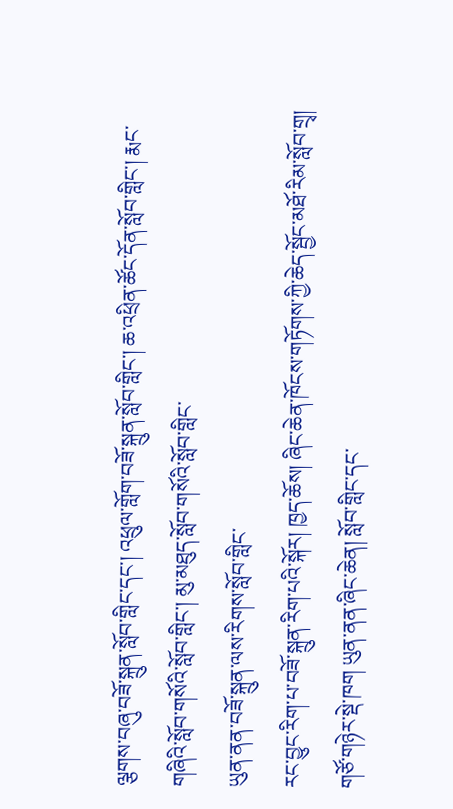ལྕགས་བཞུ་བཟོ་སྐྲུན་སློབ་གླིང་དང་། འཕྲུལ་གློག་བཟོ་སྐྲུན་སློབ་གླིང་། ཆ་འཕྲིན་ཚོང་དོན་སློབ་གླིང་། རྨང་གཞིའི་སློབ་གསོའི་སློབ་གླིང་། མུ་མཐུད་སློབ་གསོའི་སློབ་གླིང་
ཡུན་ནན་བཟོ་སྐྲུན་ལས་རིགས་སློབ་གླིང་
རང་བྱུང་རིག་པ་བཟོ་སྐྲུན་རིག་པའི་སྐོར། ཁྱད་ཆོས། ཞིང་ཆེན་ཁོངས་གཏོགས་ཀྱི་ཆེད་སྦྱོང་མཐོ་རིམ་སློབ་གྲྭ། གཙོ་གཉེར་སྡེ་ཁག ཡུན་ནན་ཞིང་ཆེན། སློབ་གླིང་དང་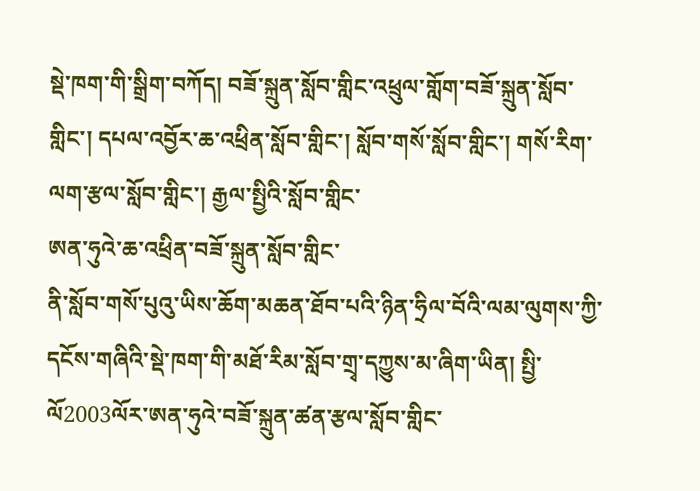སྡེ་ཁག་གི་སྒྲིག་བཀོད། བཟོ་སྐྲུན་སློབ་གླིང་འཕྲུལ་གློག་བཟོ་སྐྲུན་སློབ་གླིང་། དཔལ་འབྱོར་ཆ་འཕྲིན་སློབ་གླིང་། སློབ་གསོ་སློབ་གླིང་། གསོ་རིག་ལག་རྩལ་སློབ་གླིང་། རྒྱལ་སྤྱིའི་སློབ་གླིང་
ཨན་ཧུའེ་ཆ་འཕྲིན་བཟོ་སྐྲུན་སློབ་གླིང་
ནི་སློབ་གསོ་པུའུ་ཡིས་ཆོག་མཆན་ཐོབ་པའི་ཉིན་ཧྲིལ་བོའི་ལམ་ལུགས་ཀྱི་དངོས་གཞིའི་སྡེ་ཁག་གི་མཐོ་རིམ་སློབ་གྲྭ་དཀྱུས་མ་ཞིག་ཡིན། སྤྱི་ལོ2003ལོར་ཨན་ཧུའེ་བཟོ་སྐྲུན་ཚན་རྩལ་སློབ་གླིང་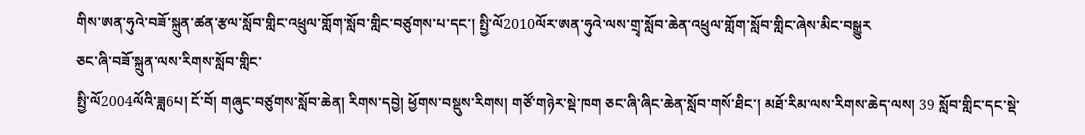གིས་ཨན་ཧུའེ་བཟོ་སྐྲུན་ཚན་རྩལ་སློབ་གླིང་འཕྲུལ་གློག་སློབ་གླིང་བཙུགས་པ་དང་། སྤྱི་ལོ2010ལོར་ཨན་ཧུའེ་ལས་གྲྭ་སློབ་ཆེན་འཕྲུལ་གློག་སློབ་གླིང་ཞེས་མིང་བསྒྱུར
ཅང་ཞི་བཟོ་སྐྲུན་ལས་རིགས་སློབ་གླིང་
སྤྱི་ལོ2004ལོའི་ཟླ6པ། ངོ་བོ། གཞུང་བཙུགས་སློབ་ཆེན། རིགས་དབྱེ། ཕྱོགས་བསྡུས་རིགས། གཙོ་གཉེར་སྡེ་ཁག ཅང་ཞི་ཞིང་ཆེན་སློབ་གསོ་ཐིང་། མཐོ་རིམ་ལས་རིགས་ཆེད་ལས། 39 སློབ་གླིང་དང་སྡེ་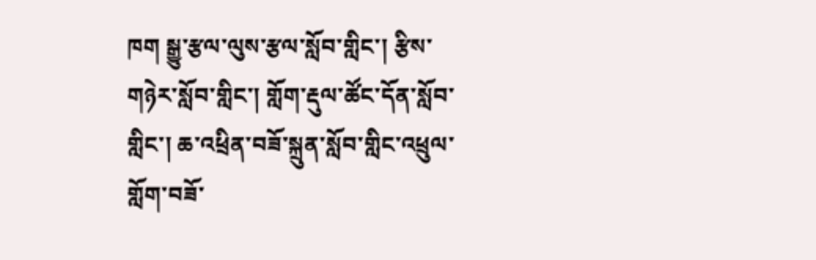ཁག སྒྱུ་རྩལ་ལུས་རྩལ་སློབ་གླིང་། རྩིས་གཉེར་སློབ་གླིང་། གློག་རྡུལ་ཚོང་དོན་སློབ་གླིང་། ཆ་འཕྲིན་བཟོ་སྐྲུན་སློབ་གླིང་འཕྲུལ་གློག་བཟོ་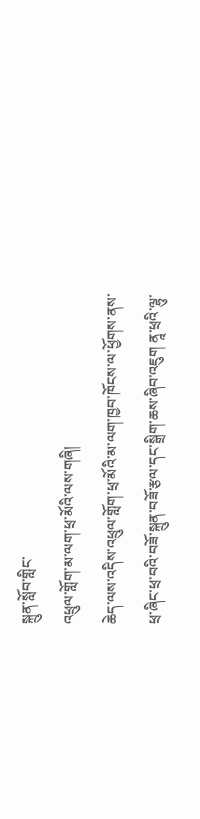སྐྲུན་སློབ་གླིང་
འཕྲུལ་གློག་མ་ལག་ཕྲ་མོའི་ལས་གཞི།
ཆེད་ལས་འདིས་འཕྲུལ་གློག་ཕྲ་མོའི་མ་ལག་ཁྱབ་ཁོངས་ལ་ཕྱོགས་ནས་ཕྲ་ཞིང་ཕྲ་བའི་བཟོ་སྐྲུན་བཟོ་རྩལ་དང་སྒྲིག་ཆས་ཞིབ་འཇུག ནཱ་ཕྲའི་ལྷུ་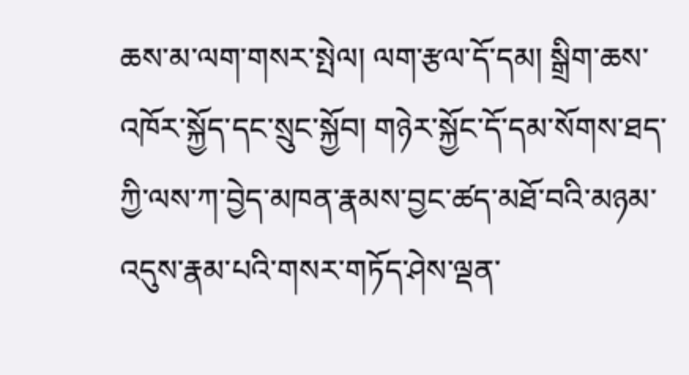ཆས་མ་ལག་གསར་སྤེལ། ལག་རྩལ་དོ་དམ། སྒྲིག་ཆས་འཁོར་སྐྱོད་དང་སྲུང་སྐྱོབ། གཉེར་སྐྱོང་དོ་དམ་སོགས་ཐད་ཀྱི་ལས་ཀ་བྱེད་མཁན་རྣམས་བྱང་ཚད་མཐོ་བའི་མཉམ་འདུས་རྣམ་པའི་གསར་གཏོད་ཤེས་ལྡན་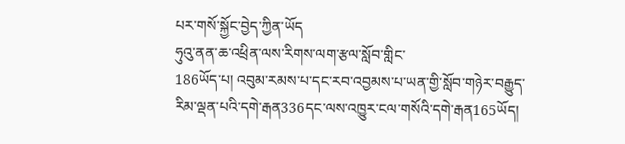པར་གསོ་སྐྱོང་བྱེད་ཀྱིན་ཡོད
ཧུའུ་ནན་ཆ་འཕྲིན་ལས་རིགས་ལག་རྩལ་སློབ་གླིང་
186ཡོད་པ། འབུམ་རམས་པ་དང་རབ་འབྱམས་པ་ཡན་གྱི་སློབ་གཉེར་བརྒྱུད་རིམ་ལྡན་པའི་དགེ་རྒན336དང་ལས་འཁྱུར་ངལ་གསོའི་དགེ་རྒན165ཡོད།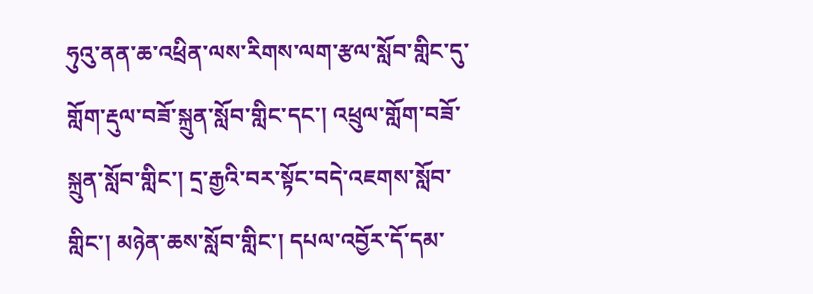ཧུའུ་ནན་ཆ་འཕྲིན་ལས་རིགས་ལག་རྩལ་སློབ་གླིང་དུ་གློག་རྡུལ་བཟོ་སྐྲུན་སློབ་གླིང་དང་། འཕྲུལ་གློག་བཟོ་སྐྲུན་སློབ་གླིང་། དྲ་རྒྱའི་བར་སྟོང་བདེ་འཇགས་སློབ་གླིང་། མཉེན་ཆས་སློབ་གླིང་། དཔལ་འབྱོར་དོ་དམ་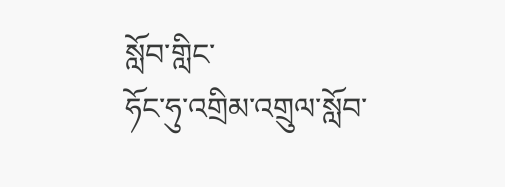སློབ་གླིང་
ཧོང་ཧུ་འགྲིམ་འགྲུལ་སློབ་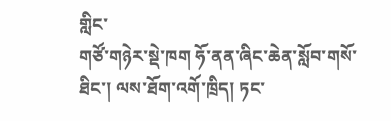གླིང་
གཙོ་གཉེར་སྡེ་ཁག ཧོ་ནན་ཞིང་ཆེན་སློབ་གསོ་ཐིང་། ལས་ཐོག་འགོ་ཁྲིད། ཏང་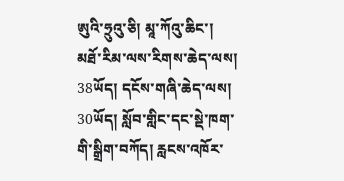ཨུའི་ཧྲུའུ་ཅི། མཱ་ཀོའུ་ཆིང་། མཐོ་རིམ་ལས་རིགས་ཆེད་ལས། 38ཡོད། དངོས་གཞི་ཆེད་ལས། 30ཡོད། སློབ་གླིང་དང་སྡེ་ཁག་གི་སྒྲིག་བཀོད། རླངས་འཁོར་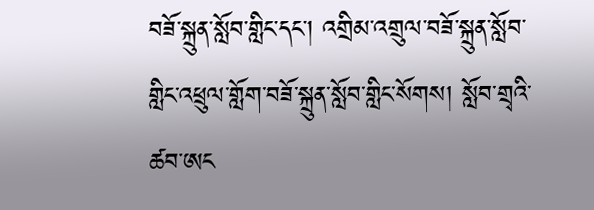བཟོ་སྐྲུན་སློབ་གླིང་དང་། འགྲིམ་འགྲུལ་བཟོ་སྐྲུན་སློབ་གླིང་འཕྲུལ་གློག་བཟོ་སྐྲུན་སློབ་གླིང་སོགས། སློབ་གྲྭའི་ཚབ་ཨང